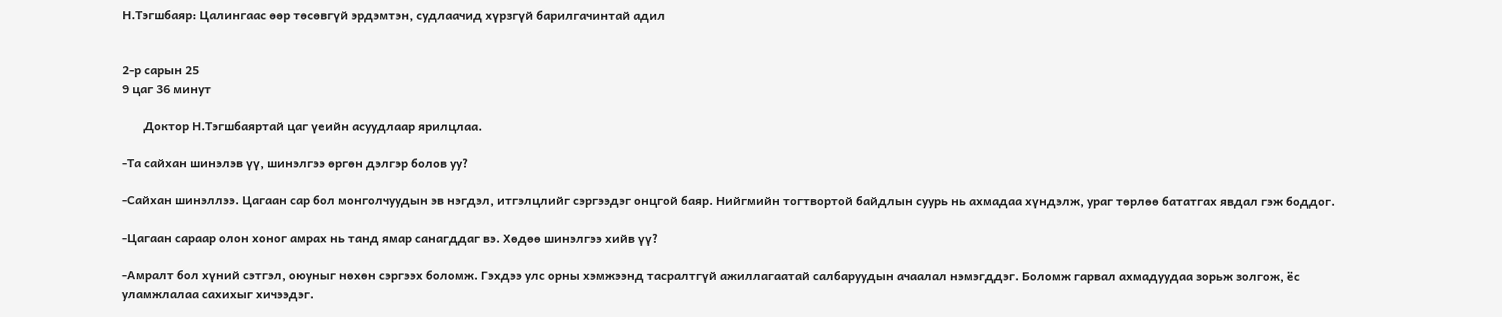Н.Тэгшбаяр: Цалингаас өөр төсөвгүй эрдэмтэн, судлаачид хүрзгүй барилгачинтай адил


2-р сарын 25
9 цаг 36 минут

       Доктор Н.Тэгшбаяртай цаг үеийн асуудлаар ярилцлаа.

-Та сайхан шинэлэв үү, шинэлгээ өргөн дэлгэр болов уу?

-Сайхан шинэллээ. Цагаан сар бол монголчуудын эв нэгдэл, итгэлцлийг сэргээдэг онцгой баяр. Нийгмийн тогтвортой байдлын суурь нь ахмадаа хүндэлж, ураг төрлөө бататгах явдал гэж боддог.

-Цагаан сараар олон хоног амрах нь танд ямар санагддаг вэ. Хөдөө шинэлгээ хийв үү?

-Амралт бол хүний сэтгэл, оюуныг нөхөн сэргээх боломж. Гэхдээ улс орны хэмжээнд тасралтгүй ажиллагаатай салбаруудын ачаалал нэмэгддэг. Боломж гарвал ахмадуудаа зорьж золгож, ёс уламжлалаа сахихыг хичээдэг.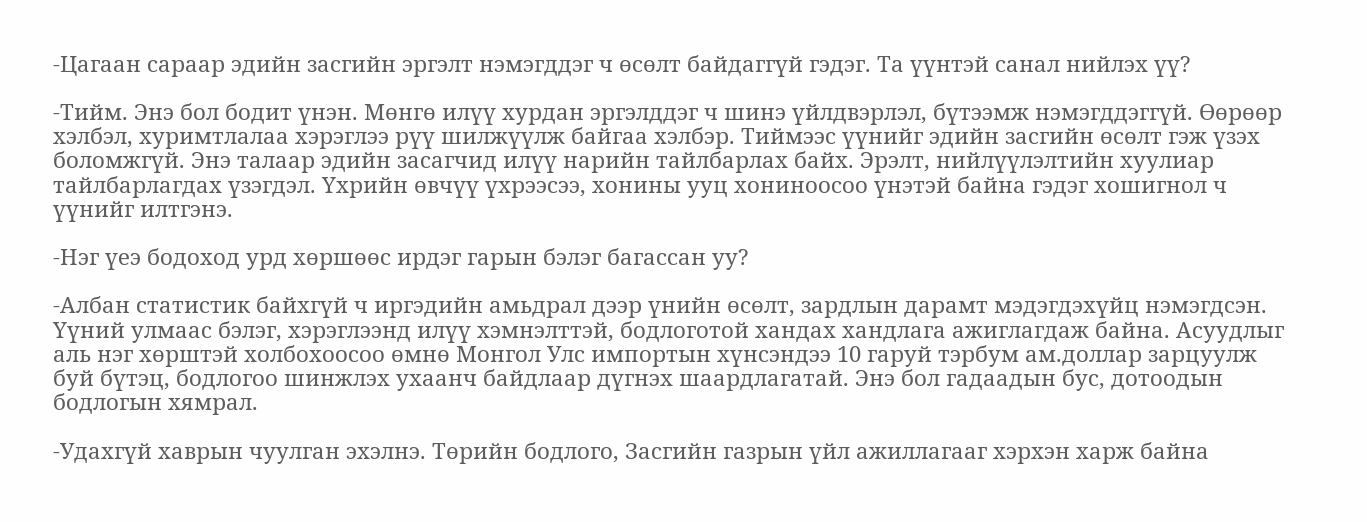-Цагаан сараар эдийн засгийн эргэлт нэмэгддэг ч өсөлт байдаггүй гэдэг. Та үүнтэй санал нийлэх үү?

-Тийм. Энэ бол бодит үнэн. Мөнгө илүү хурдан эргэлддэг ч шинэ үйлдвэрлэл, бүтээмж нэмэгддэггүй. Өөрөөр хэлбэл, хуримтлалаа хэрэглээ рүү шилжүүлж байгаа хэлбэр. Тиймээс үүнийг эдийн засгийн өсөлт гэж үзэх боломжгүй. Энэ талаар эдийн засагчид илүү нарийн тайлбарлах байх. Эрэлт, нийлүүлэлтийн хуулиар тайлбарлагдах үзэгдэл. Үхрийн өвчүү үхрээсээ, хонины ууц хониноосоо үнэтэй байна гэдэг хошигнол ч үүнийг илтгэнэ.

-Нэг үеэ бодоход урд хөршөөс ирдэг гарын бэлэг багассан уу?

-Албан статистик байхгүй ч иргэдийн амьдрал дээр үнийн өсөлт, зардлын дарамт мэдэгдэхүйц нэмэгдсэн. Үүний улмаас бэлэг, хэрэглээнд илүү хэмнэлттэй, бодлоготой хандах хандлага ажиглагдаж байна. Асуудлыг аль нэг хөрштэй холбохоосоо өмнө Монгол Улс импортын хүнсэндээ 10 гаруй тэрбум ам.доллар зарцуулж буй бүтэц, бодлогоо шинжлэх ухаанч байдлаар дүгнэх шаардлагатай. Энэ бол гадаадын бус, дотоодын бодлогын хямрал.

-Удахгүй хаврын чуулган эхэлнэ. Төрийн бодлого, Засгийн газрын үйл ажиллагааг хэрхэн харж байна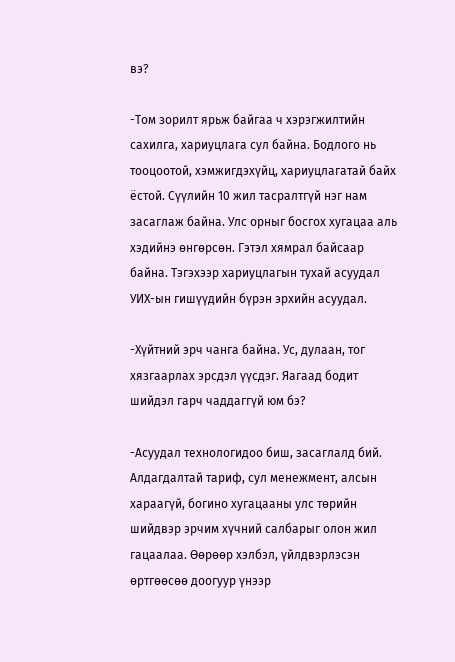вэ?

-Том зорилт ярьж байгаа ч хэрэгжилтийн сахилга, хариуцлага сул байна. Бодлого нь тооцоотой, хэмжигдэхүйц, хариуцлагатай байх ёстой. Сүүлийн 10 жил тасралтгүй нэг нам засаглаж байна. Улс орныг босгох хугацаа аль хэдийнэ өнгөрсөн. Гэтэл хямрал байсаар байна. Тэгэхээр хариуцлагын тухай асуудал УИХ-ын гишүүдийн бүрэн эрхийн асуудал.

-Хүйтний эрч чанга байна. Ус, дулаан, тог хязгаарлах эрсдэл үүсдэг. Яагаад бодит шийдэл гарч чаддаггүй юм бэ?

-Асуудал технологидоо биш, засаглалд бий. Алдагдалтай тариф, сул менежмент, алсын хараагүй, богино хугацааны улс төрийн шийдвэр эрчим хүчний салбарыг олон жил гацаалаа. Өөрөөр хэлбэл, үйлдвэрлэсэн өртгөөсөө доогуур үнээр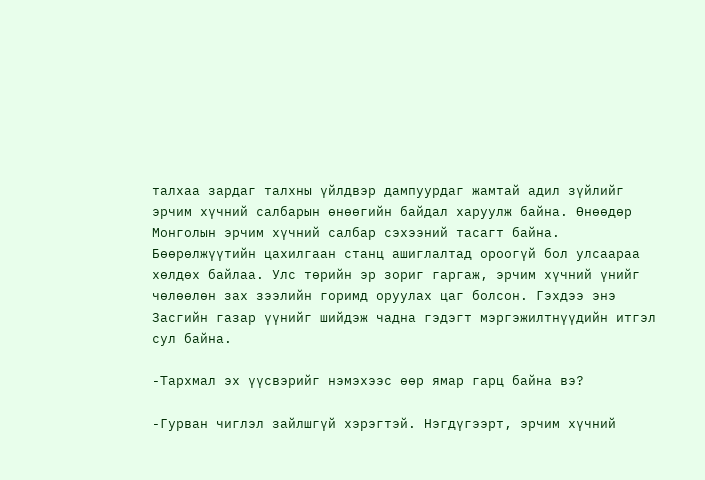талхаа зардаг талхны үйлдвэр дампуурдаг жамтай адил зүйлийг эрчим хүчний салбарын өнөөгийн байдал харуулж байна. Өнөөдөр Монголын эрчим хүчний салбар сэхээний тасагт байна. Бөөрөлжүүтийн цахилгаан станц ашиглалтад ороогүй бол улсаараа хөлдөх байлаа. Улс төрийн эр зориг гаргаж, эрчим хүчний үнийг чөлөөлөн зах зээлийн горимд оруулах цаг болсон. Гэхдээ энэ Засгийн газар үүнийг шийдэж чадна гэдэгт мэргэжилтнүүдийн итгэл сул байна.

-Тархмал эх үүсвэрийг нэмэхээс өөр ямар гарц байна вэ?

-Гурван чиглэл зайлшгүй хэрэгтэй. Нэгдүгээрт, эрчим хүчний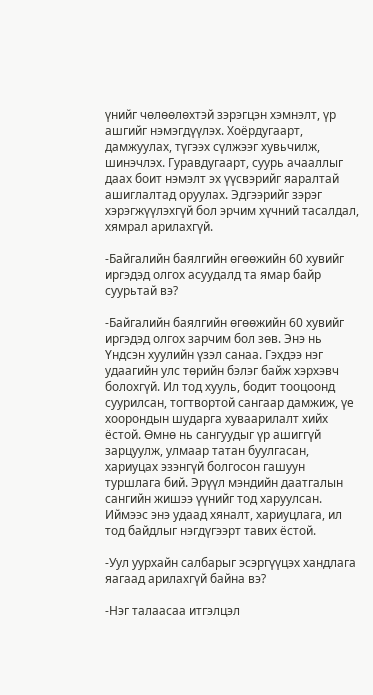үнийг чөлөөлөхтэй зэрэгцэн хэмнэлт, үр ашгийг нэмэгдүүлэх. Хоёрдугаарт, дамжуулах, түгээх сүлжээг хувьчилж, шинэчлэх. Гуравдугаарт, суурь ачааллыг даах боит нэмэлт эх үүсвэрийг яаралтай ашиглалтад оруулах. Эдгээрийг зэрэг хэрэгжүүлэхгүй бол эрчим хүчний тасалдал, хямрал арилахгүй.

-Байгалийн баялгийн өгөөжийн 60 хувийг иргэдэд олгох асуудалд та ямар байр суурьтай вэ?

-Байгалийн баялгийн өгөөжийн 60 хувийг иргэдэд олгох зарчим бол зөв. Энэ нь Үндсэн хуулийн үзэл санаа. Гэхдээ нэг удаагийн улс төрийн бэлэг байж хэрхэвч болохгүй. Ил тод хууль, бодит тооцоонд суурилсан, тогтвортой сангаар дамжиж, үе хоорондын шударга хуваарилалт хийх ёстой. Өмнө нь сангуудыг үр ашиггүй зарцуулж, улмаар татан буулгасан, хариуцах эзэнгүй болгосон гашуун туршлага бий. Эрүүл мэндийн даатгалын сангийн жишээ үүнийг тод харуулсан. Иймээс энэ удаад хяналт, хариуцлага, ил тод байдлыг нэгдүгээрт тавих ёстой.

-Уул уурхайн салбарыг эсэргүүцэх хандлага яагаад арилахгүй байна вэ?

-Нэг талаасаа итгэлцэл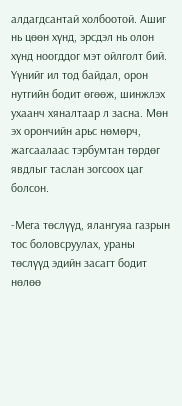алдагдсантай холбоотой. Ашиг нь цөөн хүнд, эрсдэл нь олон хүнд ноогддог мэт ойлголт бий. Үүнийг ил тод байдал, орон нутгийн бодит өгөөж, шинжлэх ухаанч хяналтаар л засна. Мөн эх орончийн арьс нөмөрч, жагсаалаас тэрбумтан төрдөг явдлыг таслан зогсоох цаг болсон.

-Мега төслүүд, ялангуяа газрын тос боловсруулах, ураны төслүүд эдийн засагт бодит нөлөө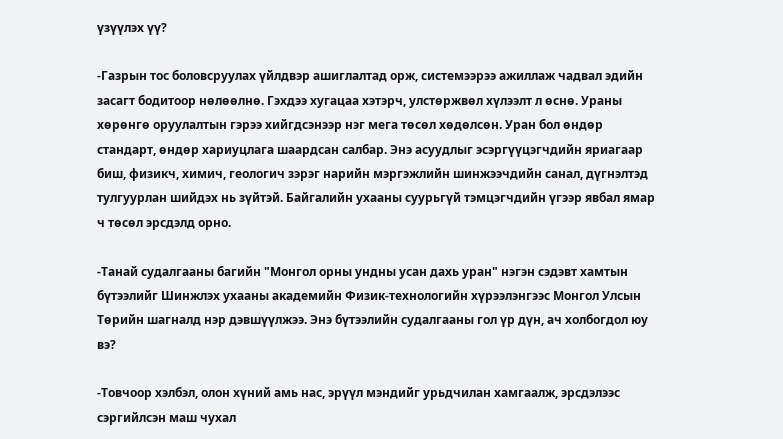үзүүлэх үү?

-Газрын тос боловсруулах үйлдвэр ашиглалтад орж, системээрээ ажиллаж чадвал эдийн засагт бодитоор нөлөөлнө. Гэхдээ хугацаа хэтэрч, улстөржвөл хүлээлт л өснө. Ураны хөрөнгө оруулалтын гэрээ хийгдсэнээр нэг мега төсөл хөдөлсөн. Уран бол өндөр стандарт, өндөр хариуцлага шаардсан салбар. Энэ асуудлыг эсэргүүцэгчдийн яриагаар биш, физикч, химич, геологич зэрэг нарийн мэргэжлийн шинжээчдийн санал, дүгнэлтэд тулгуурлан шийдэх нь зүйтэй. Байгалийн ухааны суурьгүй тэмцэгчдийн үгээр явбал ямар ч төсөл эрсдэлд орно.

-Танай судалгааны багийн "Монгол орны ундны усан дахь уран" нэгэн сэдэвт хамтын бүтээлийг Шинжлэх ухааны академийн Физик-технологийн хүрээлэнгээс Монгол Улсын Төрийн шагналд нэр дэвшүүлжээ. Энэ бүтээлийн судалгааны гол үр дүн, ач холбогдол юу вэ?

-Товчоор хэлбэл, олон хүний амь нас, эрүүл мэндийг урьдчилан хамгаалж, эрсдэлээс сэргийлсэн маш чухал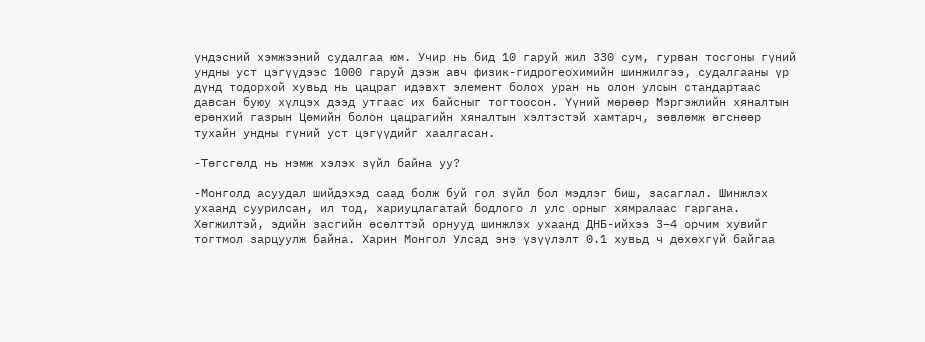үндэсний хэмжээний судалгаа юм. Учир нь бид 10 гаруй жил 330 сум, гурван тосгоны гүний ундны уст цэгүүдээс 1000 гаруй дээж авч физик-гидрогеохимийн шинжилгээ, судалгааны үр дүнд тодорхой хувьд нь цацраг идэвхт элемент болох уран нь олон улсын стандартаас давсан буюу хүлцэх дээд утгаас их байсныг тогтоосон. Үүний мөрөөр Мэргэжлийн хяналтын ерөнхий газрын Цөмийн болон цацрагийн хяналтын хэлтэстэй хамтарч, зөвлөмж өгснөөр тухайн ундны гүний уст цэгүүдийг хаалгасан.

-Төгсгөлд нь нэмж хэлэх зүйл байна уу?

-Монголд асуудал шийдэхэд саад болж буй гол зүйл бол мэдлэг биш, засаглал. Шинжлэх ухаанд суурилсан, ил тод, хариуцлагатай бодлого л улс орныг хямралаас гаргана. Хөгжилтэй, эдийн засгийн өсөлттэй орнууд шинжлэх ухаанд ДНБ-ийхээ 3–4 орчим хувийг тогтмол зарцуулж байна. Харин Монгол Улсад энэ үзүүлэлт 0.1 хувьд ч дөхөхгүй байгаа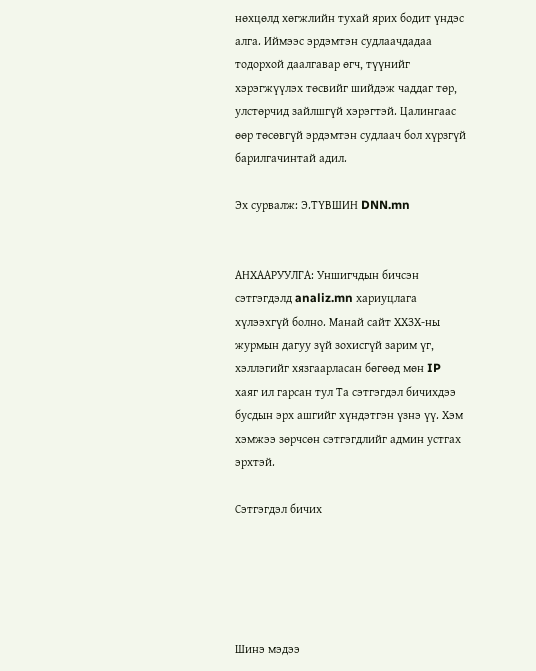нөхцөлд хөгжлийн тухай ярих бодит үндэс алга. Иймээс эрдэмтэн судлаачдадаа тодорхой даалгавар өгч, түүнийг хэрэгжүүлэх төсвийг шийдэж чаддаг төр, улстөрчид зайлшгүй хэрэгтэй. Цалингаас өөр төсөвгүй эрдэмтэн судлаач бол хүрзгүй барилгачинтай адил.

Эх сурвалж: Э.ТҮВШИН DNN.mn


АНХААРУУЛГА: Уншигчдын бичсэн сэтгэгдэлд analiz.mn хариуцлага хүлээхгүй болно. Манай сайт ХХЗХ-ны журмын дагуу зүй зохисгүй зарим үг, хэллэгийг хязгаарласан бөгөөд мөн IP хаяг ил гарсан тул Та сэтгэгдэл бичихдээ бусдын эрх ашгийг хүндэтгэн үзнэ үү. Хэм хэмжээ зөрчсөн сэтгэгдлийг админ устгах эрхтэй.

Сэтгэгдэл бичих





Шинэ мэдээ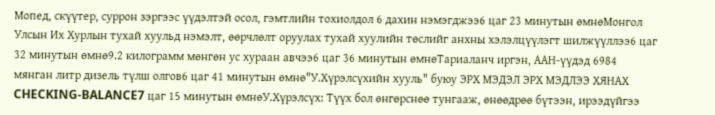Мопед, скүүтер, суррон зэргээс үүдэлтэй осол, гэмтлийн тохиолдол 6 дахин нэмэгджээ6 цаг 23 минутын өмнөМонгол Улсын Их Хурлын тухай хуульд нэмэлт, өөрчлөлт оруулах тухай хуулийн төслийг анхны хэлэлцүүлэгт шилжүүллээ6 цаг 32 минутын өмнө9.2 килограмм мөнгөн ус хураан авчээ6 цаг 36 минутын өмнөТариаланч иргэн, ААН-үүдэд 6984 мянган литр дизель түлш олгов6 цаг 41 минутын өмнө"У.Хүрэлсүхийн хууль" буюу ЭРХ МЭДЭЛ ЭРХ МЭДЛЭЭ ХЯНАХ CHECKING-BALANCE7 цаг 15 минутын өмнөУ.Хүрэлсүх: Түүх бол өнгөрснөө тунгааж, өнөөдрөө бүтээн, ирээдүйгээ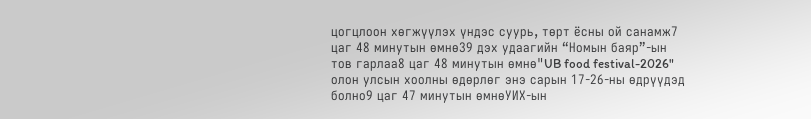цогцлоон хөгжүүлэх үндэс суурь, төрт ёсны ой санамж7 цаг 48 минутын өмнө39 дэх удаагийн “Номын баяр”-ын тов гарлаа8 цаг 48 минутын өмнө"UB food festival-2026" олон улсын хоолны өдөрлөг энэ сарын 17-26-ны өдрүүдэд болно9 цаг 47 минутын өмнөУИХ-ын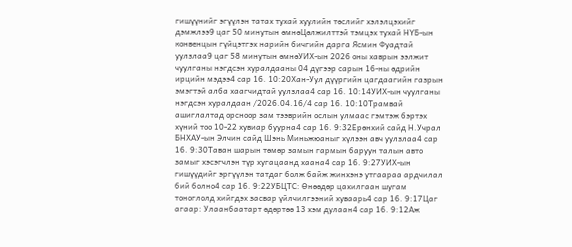гишүүнийг эгүүлэн татах тухай хуулийн төслийг хэлэлцэхийг дэмжлээ9 цаг 50 минутын өмнөЦөлжилттэй тэмцэх тухай НҮБ-ын конвенцын гүйцэтгэх нарийн бичгийн дарга Ясмин Фуадтай уулзлаа9 цаг 58 минутын өмнөУИХ-ын 2026 оны хаврын ээлжит чуулганы нэгдсэн хуралдааны 04 дүгээр сарын 16-ны өдрийн ирцийн мэдээ4 сар 16. 10:20Хан-Уул дүүргийн цагдаагийн газрын эмэгтэй алба хаагчидтай уулзлаа4 сар 16. 10:14УИХ-ын чуулганы нэгдсэн хуралдаан /2026.04.16/4 сар 16. 10:10Трамвай ашиглалтад орсноор зам тээврийн ослын улмаас гэмтэж бэртэх хүний тоо 10-22 хувиар буурна4 сар 16. 9:32Ерөнхий сайд Н.Учрал БНХАУ-ын Элчин сайд Шэнь Миньжюаныг хүлээн авч уулзлаа4 сар 16. 9:30Таван шарын төмөр замын гармын баруун талын авто замыг хэсэгчлэн түр хугацаанд хаана4 сар 16. 9:27УИХ-ын гишүүдийг эргүүлэн татдаг болж байж жинхэнэ утгаараа ардчилал бий болно4 сар 16. 9:22УБЦТС: Өнөөдөр цахилгаан шугам тоноглолд хийгдэх засвар үйлчилгээний хуваарь4 сар 16. 9:17Цаг агаар: Улаанбаатарт өдөртөө 13 хэм дулаан4 сар 16. 9:12Аж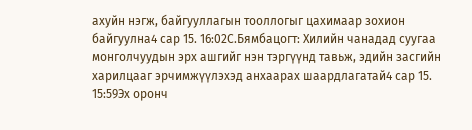ахуйн нэгж, байгууллагын тооллогыг цахимаар зохион байгуулна4 сар 15. 16:02С.Бямбацогт: Хилийн чанадад суугаа монголчуудын эрх ашгийг нэн тэргүүнд тавьж, эдийн засгийн харилцааг эрчимжүүлэхэд анхаарах шаардлагатай4 сар 15. 15:59Эх оронч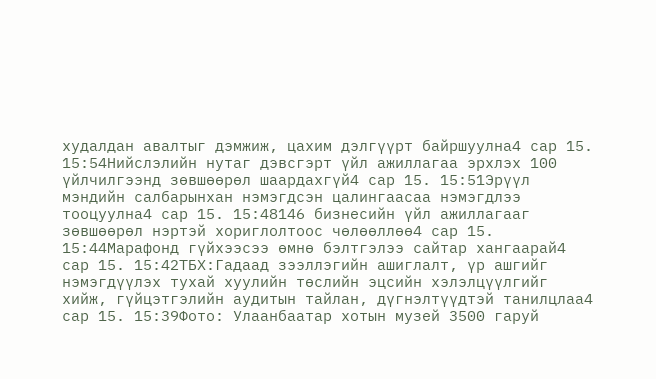худалдан авалтыг дэмжиж, цахим дэлгүүрт байршуулна4 сар 15. 15:54Нийслэлийн нутаг дэвсгэрт үйл ажиллагаа эрхлэх 100 үйлчилгээнд зөвшөөрөл шаардахгүй4 сар 15. 15:51Эрүүл мэндийн салбарынхан нэмэгдсэн цалингаасаа нэмэгдлээ тооцуулна4 сар 15. 15:48146 бизнесийн үйл ажиллагааг зөвшөөрөл нэртэй хориглолтоос чөлөөллөө4 сар 15. 15:44Марафонд гүйхээсээ өмнө бэлтгэлээ сайтар хангаарай4 сар 15. 15:42ТБХ:Гадаад зээллэгийн ашиглалт, үр ашгийг нэмэгдүүлэх тухай хуулийн төслийн эцсийн хэлэлцүүлгийг хийж, гүйцэтгэлийн аудитын тайлан, дүгнэлтүүдтэй танилцлаа4 сар 15. 15:39Фото: Улаанбаатар хотын музей 3500 гаруй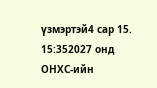үзмэртэй4 сар 15. 15:352027 онд ОНХС-ийн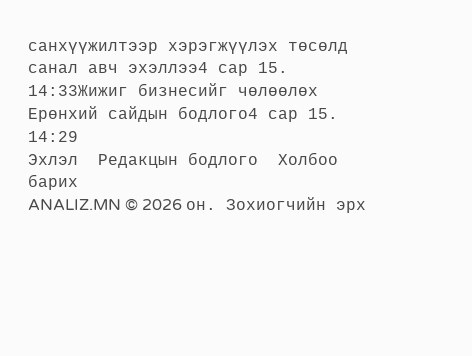санхүүжилтээр хэрэгжүүлэх төсөлд санал авч эхэллээ4 сар 15. 14:33Жижиг бизнесийг чөлөөлөх Ерөнхий сайдын бодлого4 сар 15. 14:29
Эхлэл  Редакцын бодлого  Холбоо барих
ANALIZ.MN © 2026 он. Зохиогчийн эрх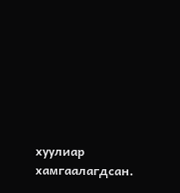хуулиар хамгаалагдсан.